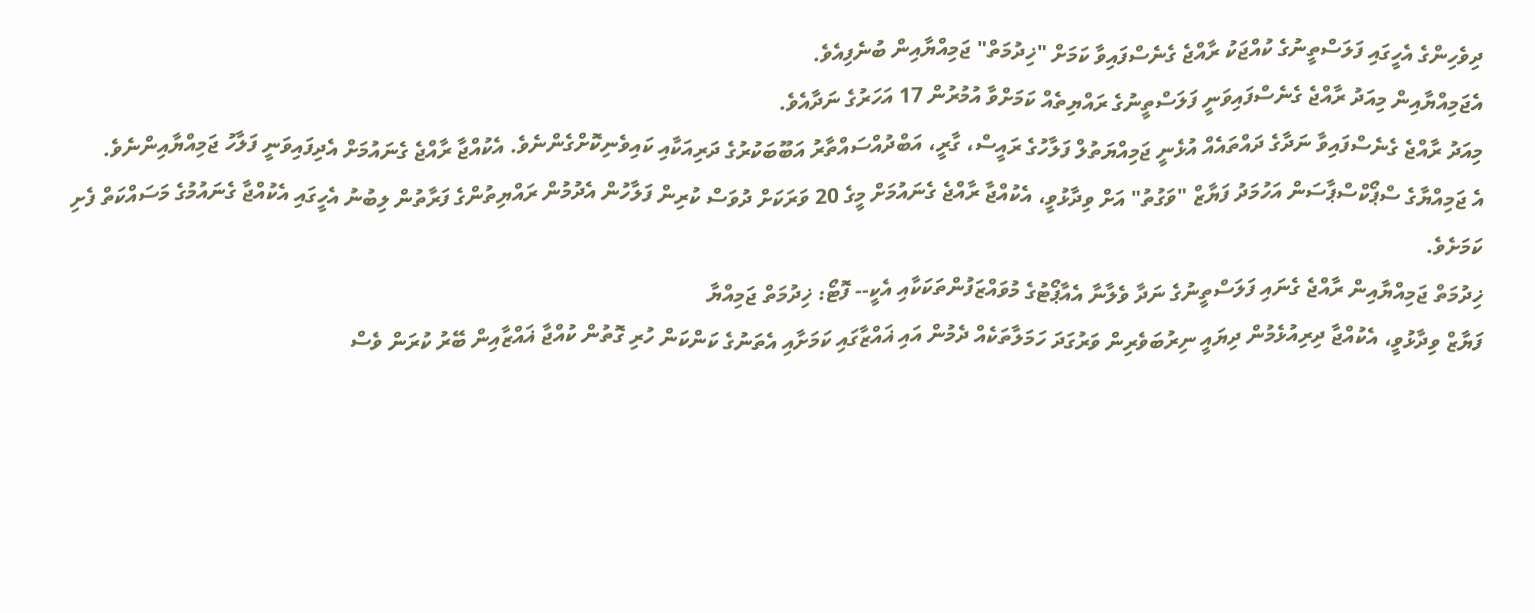ދިވެހިންގެ އެހީގައި ފަލަސްތީނުގެ ކުއްޖަކު ރާއްޖެ ގެނެސްފައިވާ ކަމަށް "ޚިދުމަތް" ޖަމިއްޔާއިން ބުނެފިއެވެ.
އެޖަމިއްޔާއިން މިއަދު ރާއްޖެ ގެނެސްފައިވަނީ ފަލަސްތީނުގެ ރައްޔިތެއް ކަމަށްވާ އުމުރުން 17 އަހަރުގެ ނަދާއެވެ.
މިއަދު ރާއްޖެ ގެނެސްފައިވާ ނަދާގެ ދައްތައެއް އުޅެނީ ޖަމިއްޔަތުލް ފަލާހުގެ ރައީސް، ގާރީ، އަބްދުއްސައްތާރު އަބޫބަކުރުގެ ދަރިއަކާއި ކައިވެނިކޮށްގެންނެވެ. އެކުއްޖާ ރާއްޖެ ގެނައުމަށް އެދިފައިވަނީ ފަލާހު ޖަމިއްޔާއިންނެވެ.
އެ ޖަމިއްޔާގެ ސްޕޯކްސްޕާސަން އަހުމަދު ފަޔާޒް "ވަގުތު" އަށް ވިދާޅުވީ، އެކުއްޖާ ރާއްޖެ ގެނައުމަށް މީގެ 20 ވަރަކަށް ދުވަސް ކުރިން ފަލާހުން އެދުމުން ރައްޔިތުންގެ ފަރާތުން ލިބުނު އެހީގައި އެކުއްޖާ ގެނައުމުގެ މަސައްކަތް ފެށި ކަމަށެވެ.
ޚިދުމަތް ޖަމިއްޔާއިން ރާއްޖެ ގެނައި ފަލަސްތީނުގެ ނަދާ ވެލާނާ އެއާޕޯޓުގެ މުވައްޒަފުންތަކަކާއި އެކީ-- ފޮޓޯ: ޚިދުމަތް ޖަމިއްޔާ
ފަޔާޒް ވިދާޅުވީ، އެކުއްޖާ ދިރިއުޅެމުން ދިޔައީ ނިރުބަވެރިން ވަރުގަދަ ހަމަލާތަކެއް ދެމުން އައި ޣައްޒާގައި ކަމަށާއި އެތަނުގެ ކަންކަން ހުރި ގޮތުން ކުއްޖާ ޣައްޒާއިން ބޭރު ކުރަން ވެސް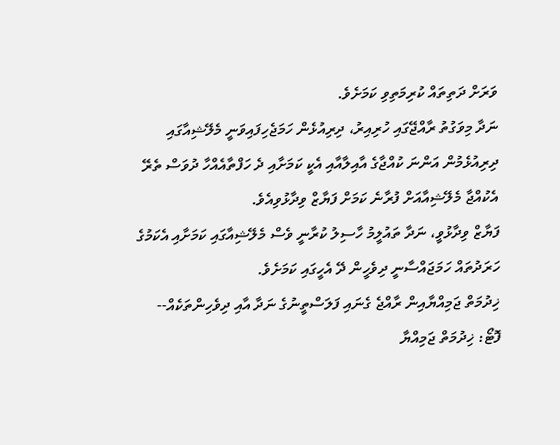ވަރަށް ދަތިތައް ކުރިމަތިވި ކަމަށެވެ.
ނަދާ މިވަގުތު ރާއްޖޭގައި ހުރިއިރު، ދިރިއުޅެން ހަމަޖެހިފައިވަނީ މެލޭޝިއާގައި ދިރިއުޅެމުން އަންނަ ކުއްޖާގެ އާއިލާއާއި އެކީ ކަމަށާއި ދެ ހަފްތާއެއްހާ ދުވަސް ތެރޭ އެކުއްޖާ މެލޭޝިއާއަށް ފުރާނެ ކަމަށް ފަޔާޒް ވިދާޅުވިއެވެ.
ފަޔާޒް ވިދާޅުވީ، ނަދާ ތައުލީމު ހާސިލު ކުރާނީ ވެސް މެލޭޝިއާގައި ކަމަށާއި އެކަމުގެ ހަރަދުތައް ހަމަޖައްސާނީ ދިވެހީން ދޭ އެހީގައި ކަމަށެވެ.
ޚިދުމަތް ޖަމިއްޔާއިން ރާއްޖެ ގެނައި ފަލަސްތީނުގެ ނަދާ އާއި ދިވެހިންތަކެއް-- ފޮޓޯ: ޚިދުމަތް ޖަމިއްޔާ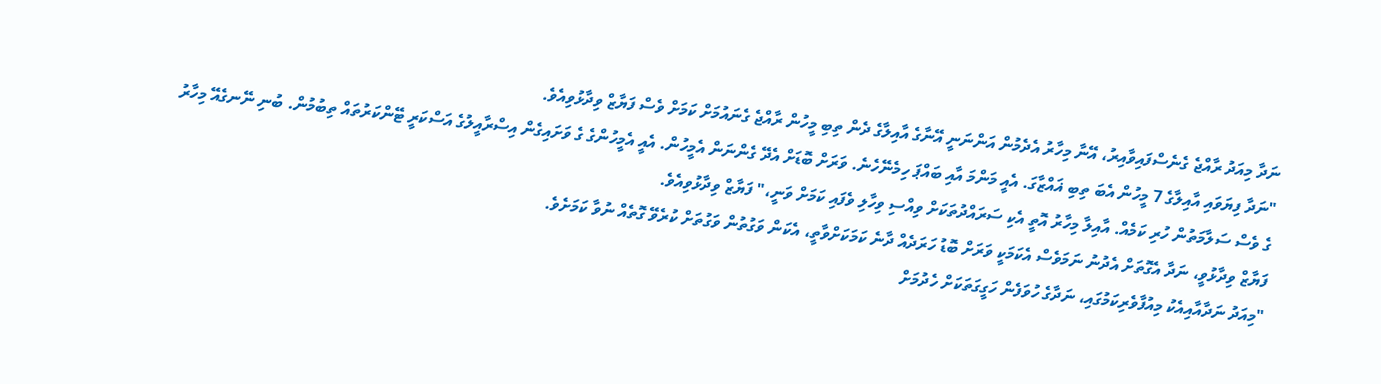ނަދާ މިއަދު ރާއްޖެ ގެނެސްފައިވާއިރު، އޭނާ މިހާރު އެދެމުން އަންނަނީ އޭނާގެ އާއިލާގެ ދެން ތިބި މީހުން ރާއްޖެ ގެނައުމަށް ކަމަށް ވެސް ފަޔާޒް ވިދާޅުވިއެވެ.
"ނަދާ ފިޔަވައި އާއިލާގެ 7 މީހުން އެބަ ތިބި ޣައްޒާގަ. އެއީ މަންމަ އާއި ބައްޕަ ހިމެނޭހެނެ. ވަރަށް ބޮޑަށް އެދޭ ގެންނަން އެމީހުން. އެއީ އެމީހުންގެ ގެ ވަށައިގެން އިސްރާއީލުގެ އަސްކަރީ ޓޭންކަރުތައް ތިބުމުން. ބުނި ނޭނގެއޭ މިހާރު ގެ ވެސް ސަލާމަތުން ހުރި ކަމެއް. އާއިލާ މިހާރު އޮތީ އެކި ސަރައްދުތަކަށް ވިއްސި ވިހާލި ވެފައި ކަމަށް ވަނީ،" ފަޔާޒް ވިދާޅުވިއެވެ.
ފަޔާޒް ވިދާޅުވީ، ނަދާ އެގޮތަށް އެދުނު ނަމަވެސް އެކަމަކީ ވަރަށް ބޮޑު ހަރަދެއް ދާނެ ކަމަކަށްވާތީ، އެކަން ވަގުތުން ވަގުތަށް ކުރެވޭ ގޮތެއް ނުވާ ކަމަށެވެ.
"މިއަދު ނަދާއާއިއެކު މިއުފާވެރިކަމުގައި، ނަދާގެ ހުވަފެން ހަގީގަތަކަށް ހެދުމަށް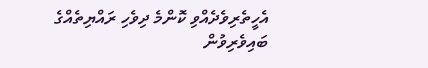އެހީތެރިވެދެއްވި ކޮންމެ ދިވެހި ރައްޔިތެއްގެ ބައިވެރިވުން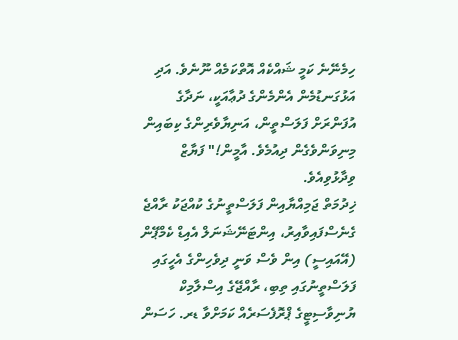ހިމެނޭނެ ކަމީ ޝައްކެއް އޮތްކަމެއް ނޫނެވެ. އަދި އަޅުގަނޑުމެން އެންމެންގެ ދުޢާއަކީ، ނަދާގެ އުފަންރަށް ފަލަސްތީން، އަނިޔާވެރިންގެ ކިބައިން މިނިވަންވެގެން ދިއުމެވެ. އާމީން!" ފަޔާޒް ވިދާޅުވިއެވެ.
ޚިދުމަތް ޖަމިއްޔާއިން ފަލަސްތީނުގެ ކުއްޖަކު ރާއްޖެ ގެނެސްފައިވާއިރު، އިންޓަނޭޝަނަލް އެއިޑް ކެމްޕޭން (އޭއައިސީ) އިން ވެސް ވަނީ ދިވެހިންގެ އެހީގައި ފަލަސްތީނުގައި ތިބި، ރާއްޖޭގެ އިސްލާމިކް ޔުނިވާސިޓީގެ ޕްރޮފެސަރެއް ކަމަށްވާ ޑރ. ހަސަން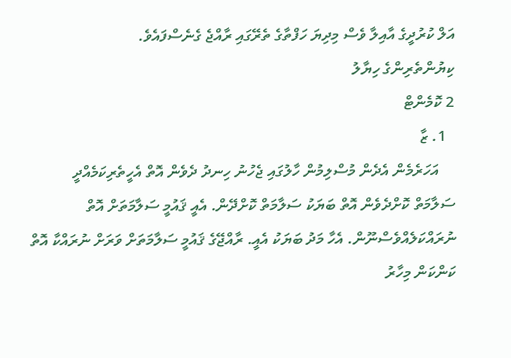އަލް ކުރުދީގެ އާއިލާ ވެސް މިދިޔަ ހަފްތާގެ ތެރޭގައި ރާއްޖެ ގެނެސްފައެވެ.
ކިޔުންތެރިންގެ ހިޔާލު
2 ކޮމެންޓް
  1. ޒާ
    އަހަރެމެން އެދެން މުސްލިމުން ހާލުގައި ޖެހުނު ހިނދު ދެވެން އޮތް އެހީތެރިކަމެއްދީ ސަލާމަތް ކޮށްދެވެން އޮތް ބަޔަކު ސަލާމަތް ކޮށްދޭން. އެއީ ޤައުމީ ސަލާމަތަށް އޮތް ނުރައްކަލެއްވެސްނޫން. އެހާ މަދު ބަޔަކު އެއީ. ރާއްޖޭގެ ޤައުމީ ސަލާމަތަށް ވަރަށް ނުރައްކާ އޮތް ކަންކަން މިހާރު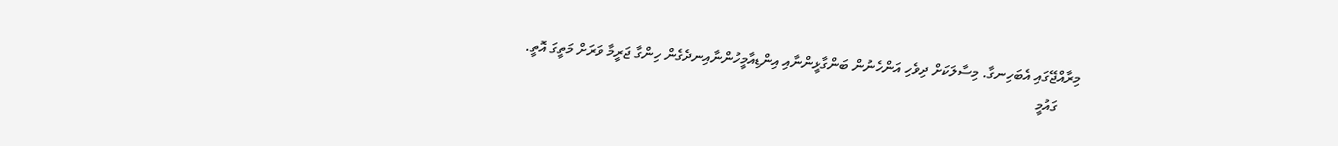މިރާއްޖޭގައި އެބަހިނގާ. މިސާލަކަށް ދިވެހި އަންހެނުން ބަންގާޅީންނާއި އިންޑިއާމީހުންނާއިނދެގެން ހިންގާ ޖަރީމާ ވަރަށް މަތީގަ އޮތީ.
      ގައުމީ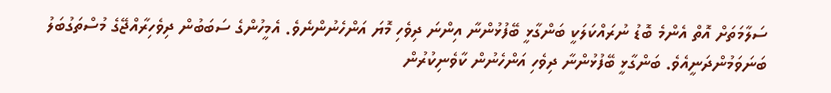ސަލާމަތަށް އޮތް އެންމެ ބޮޑު ނުރައްކަލަކީ ބަންގާޅީ ބޭފުޅުންނާ އިންނަ ދިވެހި މޮޔަ އަންހެނުންނެވެ. އެމީހުންގެ ސަބަބުން ދިވެހިރާއްޖޭގެ މުސްތަގުބަލު ބަނަވަމުންދަނީއެވެ. ބަންގާޅީ ބޭފުޅުންނާ ދިވެހި އަންހެނުން ކާވެނިކުރުން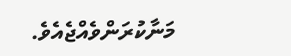މަނާކުރަންވެއްޖެއެވެ.